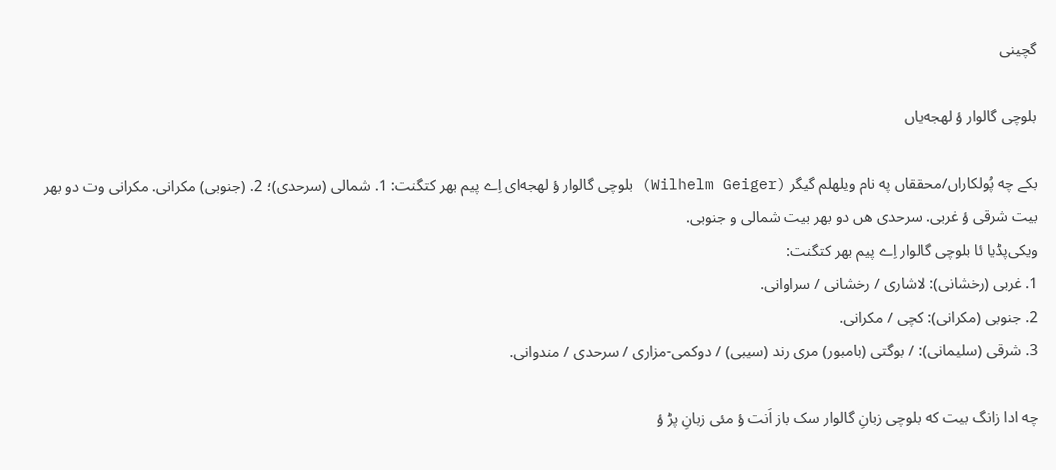گچینی

بلوچی گالوار ؤ ‌لهجه‌یاں

بکے چه پُولکاراں/محققاں په نام ویلهلم گیگر (Wilhelm Geiger) بلوچی گالوار ؤ لهجه‌ای اِے پیم بهر کتگنت: 1. شمالی (سرحدی)؛ 2. (جنوبی) مکرانی. مکرانی وت دو بهر بیت شرقی ؤ غربی. سرحدی هں دو بهر بیت شمالی و جنوبی.
ویکی‌پڈیا ئا بلوچی گالوار اِے پیم بهر کتگنت:
1. غربی (رخشانی): لاشاری / رخشانی / سراوانی.
2. جنوبی (مکرانی): کچی / مکرانی.
3. شرقی (سلیمانی): / بوگتی (بامبور) مری رند (سیبی) / دوکمی-مزاری / سرحدی / مندوانی.

چه ادا زانگ بیت که بلوچی زبانِ گالوار سک باز اَنت ؤ مئی زبانِ پڑ ؤ‌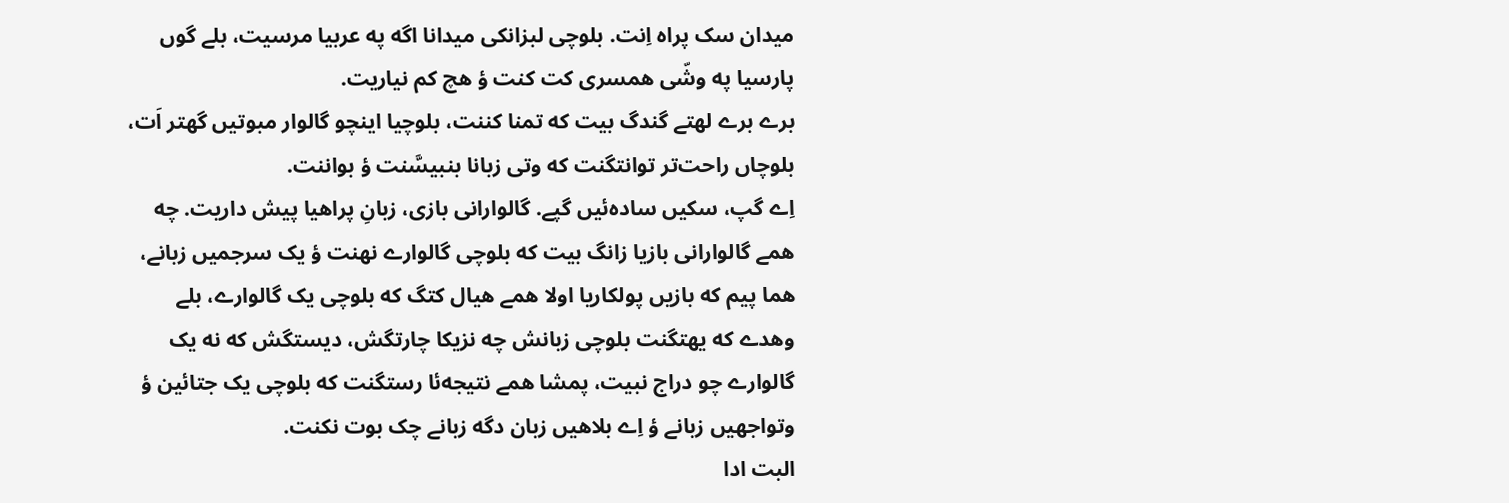میدان سک پراه اِنت. بلوچی لبزانکی میدانا اگه په عربیا مرسیت، بلے گوں پارسیا په وشّی همسری کت کنت ؤ‌ هچ کم نیاریت.
برے برے لهتے گندگ بیت که تمنا کننت، بلوچیا اینچو گالوار مبوتیں گهتر اَت، بلوچاں راحت‌تر توانتگنت که وتی زبانا بنبیسَّنت ؤ بواننت.
اِے گپ، سکیں ساده‌ئیں گپے. گالوارانی بازی، زبانِ پراهیا پیش داریت. چه همے گالوارانی بازیا زانگ بیت که بلوچی گالوارے نهنت ؤ یک سرجمیں زبانے، هما پیم که بازیں پولکاریا اولا همے هیال کتگ که بلوچی یک گالوارے، بلے وهدے که یهتگنت بلوچی زبانش چه نزیکا چارتگش، دیستگش که نه یک گالوارے چو دراج نبیت، پمشا همے نتیجه‌ئا رستگنت که بلوچی یک جتائین ؤ وتواجهیں زبانے ؤ اِے بلاهیں زبان دگه زبانے چک بوت نکنت.
البت ادا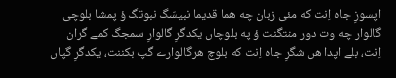اپسوزِ جاه اِنت که مئی زبان چه هما قدیما نبیسّگ نبوتگ ؤ پمشا بلوچی گالوار چه وت دور منتگنت ؤ په بلوچاں یکدگرِ گالوارِ سمجگ کمے گران اِنت، بلے اپدا هں شگرِ جاه اِنت که بلوچ هرگالوارے گپ بکننت، یکدگرِ گپاں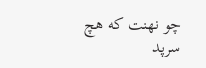چو نهنت که هچ سرپد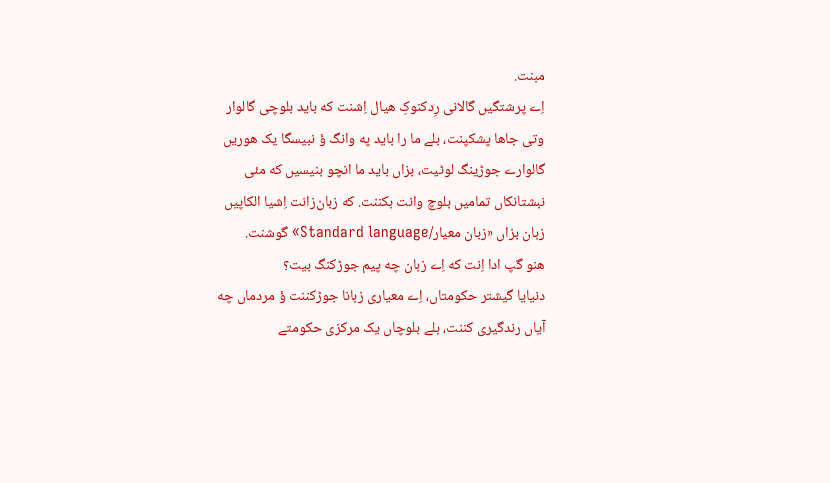مبنت.
اِے پرشتگیں گالانی رِدکنوکِ هیال اِشنت که باید بلوچی گالوار وتی جاها پشکپنت، بلے ما را باید په وانگ ؤ‌ نبیسگا یک هوریں گالوارے جوڑینگ لوٹیت، بزاں باید ما انچو بنیسیں که مئی نبشتانکاں تمامیں بلوچ وانت بکننت. که زبان‌زانت اِشیا الکاپیں زبان بزاں «زبان معیار/Standard language» گوشنت.
هنو گپ ادا اِنت که اِے زبان چه پیم جوڑکنگ بیت؟
دنیایا گیشتر حکومتاں، اِے معیاری زبانا جوڑکننت ؤ مردماں چه آیاں رندگیری کننت، بلے بلوچاں یک مرکزی حکومتے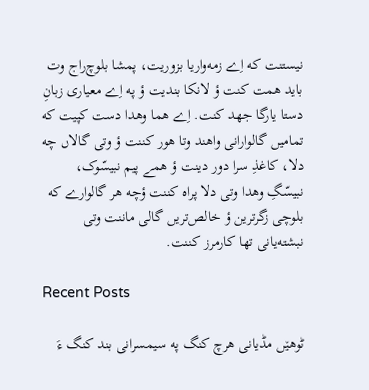نیستنت که اِے زمه‌واریا بزوریت، پمشا بلوچ‌راج وت باید همت کنت ؤ لانکا بندیت ؤ‌ په اِے معیاری زبانِ دستا یارگا جهد کنت. اِے هما وهدا دست کپیت که تمامیں گالوارانی واهند وتا هور کننت ؤ وتی گالاں چه دلا، کاغذِ سرا دور دینت ؤ‌ همے پیم نبیسّوک، نبیسّگِ وهدا وتی دلا پراه کننت ؤ‌چه هر گالوارے که بلوچی زگرترین ؤ خالص‌تریں گالی ماننت وتی نبشته‌یانی تها کارمرز کننت.

Recent Posts

ٹوهێں مڈیانی هرچ کنگ په سیمسرانی بند کنگ ءَ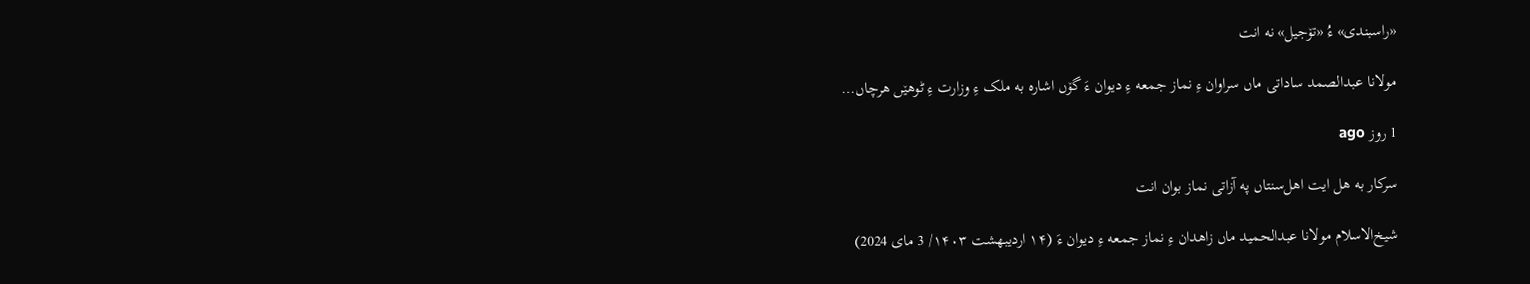«راسبندی» ءُ «تۆجیل» نه انت

مولانا عبدالصمد ساداتی ماں سراوان ءِ نماز جمعه ءِ دیوان ءَ گۆں اشاره به ملک ءِ وزارت ءِ ٹوهێں هرچاں…

1 روز ago

سرکار به هل ایت اهل‌سنتاں په آزاتی نماز بوان انت

شیخ‌الاسلام مولانا عبدالحمید ماں زاهدان ءِ نماز جمعه ءِ دیوان ءَ (۱۴ اردیبهشت ۱۴۰۳/ 3 مای 2024)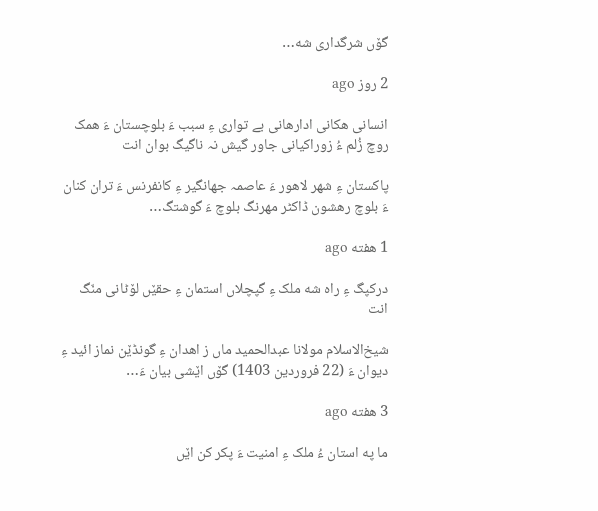گۆں شرگداری شه…

2 روز ago

انسانی ھکانی ادارھانی بے تواری ءِ سبب ءَ بلوچستان ءَ ھمک روچ زُلم ءُ زوراکیانی جاور گیش نہ ناگیگ بوان انت

پاکستان ءِ شھر لاھور ءَ عاصمہ جھانگیر ءِ کانفرنس ءَ تران کنان ءَ بلوچ رھشون ڈاکٹر مھرنگ بلوچ ءَ گوشتگ…

1 هفته ago

درکپگ ءِ راه شه ملک ءِ گپچلاں استمان ءِ حقێں لۆٹانی منّگ انت

شیخ‌الاسلام مولانا عبدالحمید ماں ز اهدان ءِ گونڈێن نماز ائید ءِ دیوان ءَ (22 فروردین 1403) گۆں اێشی بیان ءَ…

3 هفته ago

ما په استان ءُ ملک ءِ امنیت ءَ پکر کن اێں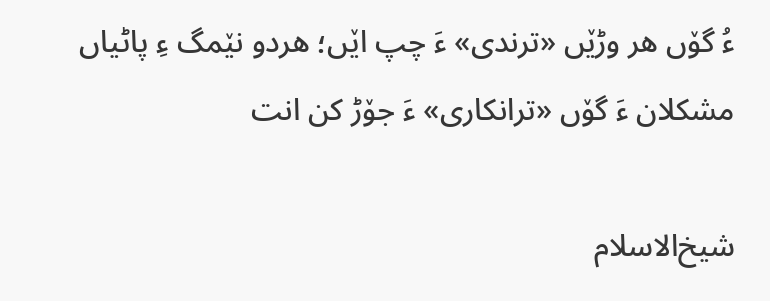ءُ گۆں هر وڑێں «ترندی» ءَ چپ اێں؛ هردو نێمگ ءِ پاٹیاں مشکلان ءَ گۆں «ترانکاری» ءَ جۆڑ کن انت

شیخ‌الاسلام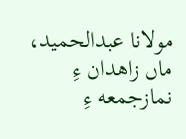مولانا عبدالحمید، ماں زاهدان ءِ نمازجمعه ءِ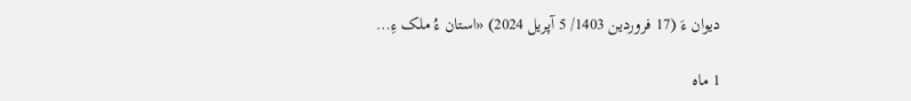دیوان ءَ (17 فروردین 1403/ 5 آپریل 2024) «استان ءُ ملک ءِ…

1 ماه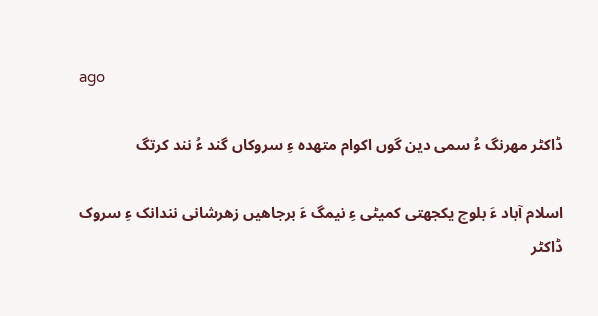ago

ڈاکٹر مھرنگ ءُ سمی دین گوں اکوام متھدہ ءِ سروکاں گند ءُ نند کرتگ

اسلام آباد ءَ بلوچ یکجھتی کمیٹی ءِ نیمگ ءَ برجاھیں زھرشانی نندانک ءِ سروک ڈاکٹر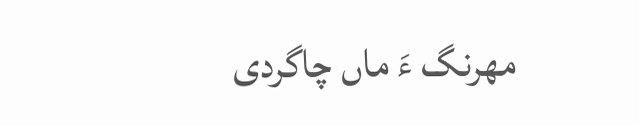مھرنگ ءَ ماں چاگردی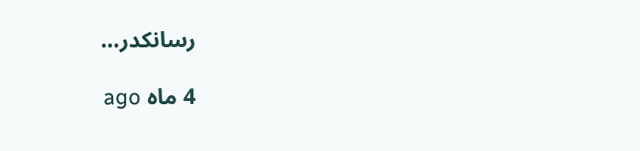رسانکدر…

4 ماه ago